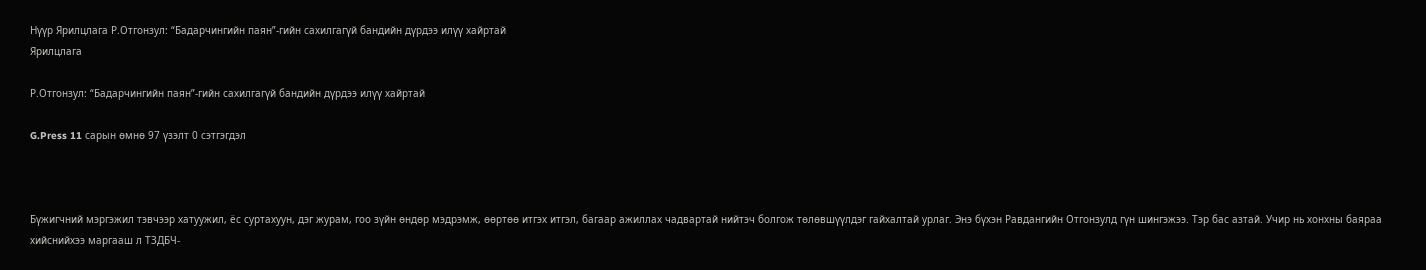Нүүр Ярилцлага Р.Отгонзул: “Бадарчингийн паян”-гийн сахилгагүй бандийн дүрдээ илүү хайртай
Ярилцлага

Р.Отгонзул: “Бадарчингийн паян”-гийн сахилгагүй бандийн дүрдээ илүү хайртай

G.Press 11 сарын өмнө 97 үзэлт 0 сэтгэгдэл



Бүжигчний мэргэжил тэвчээр хатуужил, ёс суртахуун, дэг журам, гоо зүйн өндөр мэдрэмж, өөртөө итгэх итгэл, багаар ажиллах чадвартай нийтэч болгож төлөвшүүлдэг гайхалтай урлаг. Энэ бүхэн Равдангийн Отгонзулд гүн шингэжээ. Тэр бас азтай. Учир нь хонхны баяраа хийснийхээ маргааш л ТЗДБЧ-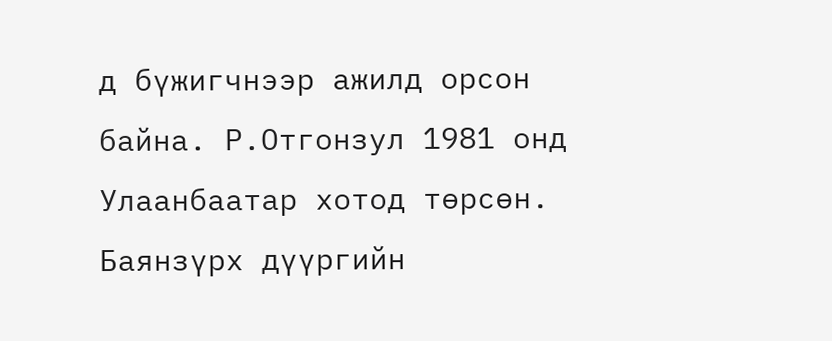д бүжигчнээр ажилд орсон байна. Р.Отгонзул 1981 онд Улаанбаатар хотод төрсөн. Баянзүрх дүүргийн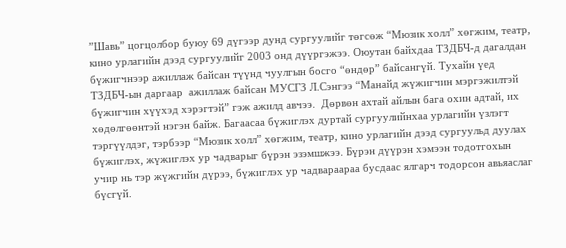”Шавь” цогцолбор буюу 69 дүгээр дунд сургуулийг төгсөж “Мюзик холл” хөгжим, театр, кино урлагийн дээд сургуулийг 2003 онд дүүргэжээ. Оюутан байхдаа ТЗДБЧ-д дагалдан бүжигчнээр ажиллаж байсан түүнд чуулгын босго “өндөр” байсангүй. Тухайн үед ТЗДБЧ-ын даргаар  ажиллаж байсан МУСГЗ Л.Сэнгээ “Манайд жүжигчин мэргэжилтэй бүжигчин хүүхэд хэрэгтэй” гэж ажилд авчээ.  Дөрвөн ахтай айлын бага охин адтай, их хөдөлгөөнтэй нэгэн байж. Багаасаа бүжиглэх дуртай сургуулийнхаа урлагийн үзлэгт тэргүүлдэг, тэрбээр “Мюзик холл” хөгжим, театр, кино урлагийн дээд сургуульд дуулах бүжиглэх, жүжиглэх ур чадварыг бүрэн эзэмшжээ. Бүрэн дүүрэн хэмээн тодотгохын учир нь тэр жүжгийн дүрээ, бүжиглэх ур чадвараараа бусдаас ялгарч тодорсон авьяаслаг бүсгүй.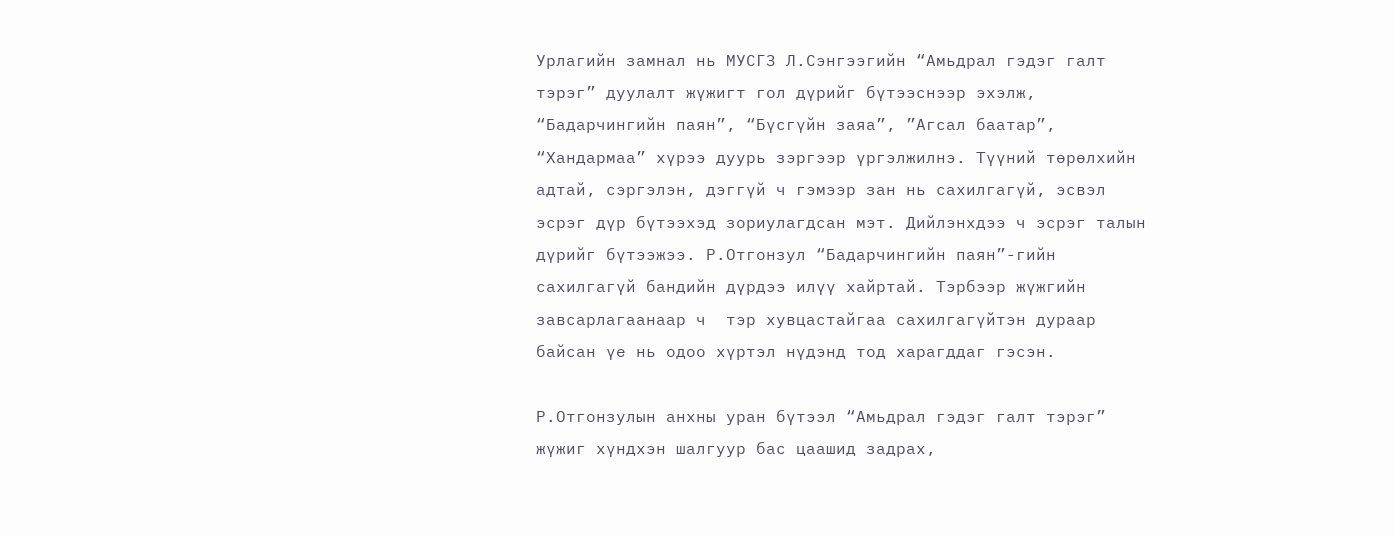Урлагийн замнал нь МУСГЗ Л.Сэнгээгийн “Амьдрал гэдэг галт тэрэг” дуулалт жүжигт гол дүрийг бүтээснээр эхэлж, “Бадарчингийн паян”, “Бүсгүйн заяа”, ”Агсал баатар”, “Хандармаа” хүрээ дуурь зэргээр үргэлжилнэ. Түүний төрөлхийн адтай, сэргэлэн, дэггүй ч гэмээр зан нь сахилгагүй, эсвэл эсрэг дүр бүтээхэд зориулагдсан мэт. Дийлэнхдээ ч эсрэг талын дүрийг бүтээжээ. Р.Отгонзул “Бадарчингийн паян”-гийн сахилгагүй бандийн дүрдээ илүү хайртай. Тэрбээр жүжгийн завсарлагаанаар ч  тэр хувцастайгаа сахилгагүйтэн дураар байсан үе нь одоо хүртэл нүдэнд тод харагддаг гэсэн.

Р.Отгонзулын анхны уран бүтээл “Амьдрал гэдэг галт тэрэг” жүжиг хүндхэн шалгуур бас цаашид задрах,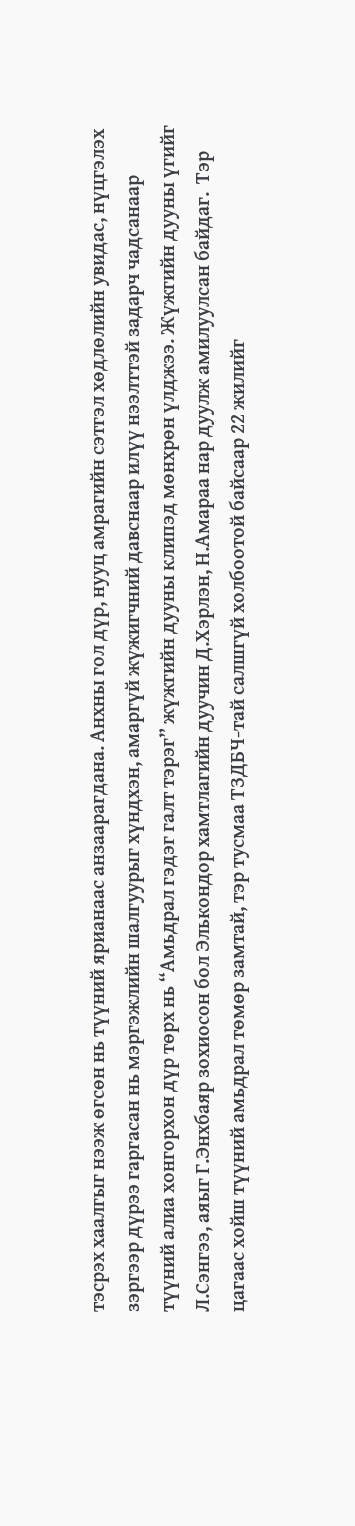тэсрэх хаалгыг нээж өгсөн нь түүний ярианаас анзаарагдана. Анхны гол дүр, нууц амрагийн сэтгэл хөдлөлийн увидас, нүцгэлэх зэргээр дүрээ гаргасан нь мэргэжлийн шалгуурыг хүндхэн, амаргүй жүжигчний давснаар илүү нээлттэй задарч чадсанаар түүний алиа хонгорхон дүр төрх нь “Амьдрал гэдэг галт тэрэг” жүжгийн дууны клипэд мөнхрөн үлджээ. Жүжгийн дууны үгийг Л.Сэнгээ, аяыг Г.Энхбаяр зохиосон бол Элькондор хамтлагийн дуучин Д.Хэрлэн, Н.Амараа нар дуулж амилуулсан байдаг.  Тэр цагаас хойш түүний амьдрал төмөр замтай, тэр тусмаа ТЗДБЧ-тай салшгүй холбоотой байсаар 22 жилийг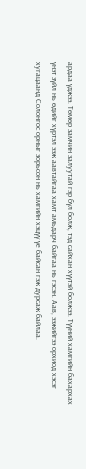ардаа үджээ. Төмөр замчин залуутай гэр бүл болж, тэд сайхан хүүтэй болжээ. Түүний хамгийн бахархах үнэт зүйл нь өдийг хүртэл ээж аавтайгаа хамт амьдарч байгаа нь гэсэн. Аав, ээжийгээ орхиод хэсэг хугацаанд Солонгос орныг зорьсон нь хамгийн хэцүү үе байсан гэж дурсаж байлаа.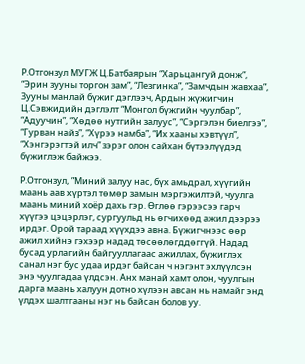Р.Отгонзул МУГЖ Ц.Батбаярын “Харьцангуй донж“, “Эрин зууны торгон зам”, “Лезгинка”, “Замчдын жавхаа”, Зууны манлай бүжиг дэглээч, Ардын жүжигчин Ц.Сэвжидийн дэглэлт “Монгол бүжгийн чуулбар”, “Адуучин”, “Хөдөө нутгийн залуус”, “Сэргэлэн биелгээ”, “Гурван найз”, “Хүрээ намба”, “Их хааны хэвтүүл”, “Хэнгэрэгтэй илч” зэрэг олон сайхан бүтээлүүдэд бүжиглэж байжээ.

Р.Отгонзул, ”Миний залуу нас, бүх амьдрал, хүүгийн маань аав хүртэл төмөр замын мэргэжилтэй, чуулга маань миний хоёр дахь гэр. Өглөө гэрээсээ гарч хүүгээ цэцэрлэг, сургуульд нь өгчихөөд ажил дээрээ ирдэг. Орой тараад хүүхдээ авна. Бүжигчнээс өөр ажил хийнэ гэхээр надад төсөөлөгддөггүй. Надад бусад урлагийн байгууллагаас ажиллах, бүжиглэх санал нэг бус удаа ирдэг байсан ч нэгэнт эхлүүлсэн энэ чуулгадаа үлдсэн. Анх манай хамт олон, чуулгын дарга маань халуун дотно хүлээн авсан нь намайг энд үлдэх шалтгааны нэг нь байсан болов уу.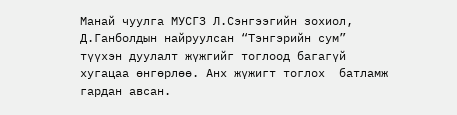Манай чуулга МУСГЗ Л.Сэнгээгийн зохиол, Д.Ганболдын найруулсан “Тэнгэрийн сум”  түүхэн дуулалт жүжгийг тоглоод багагүй хугацаа өнгөрлөө. Анх жүжигт тоглох  батламж гардан авсан.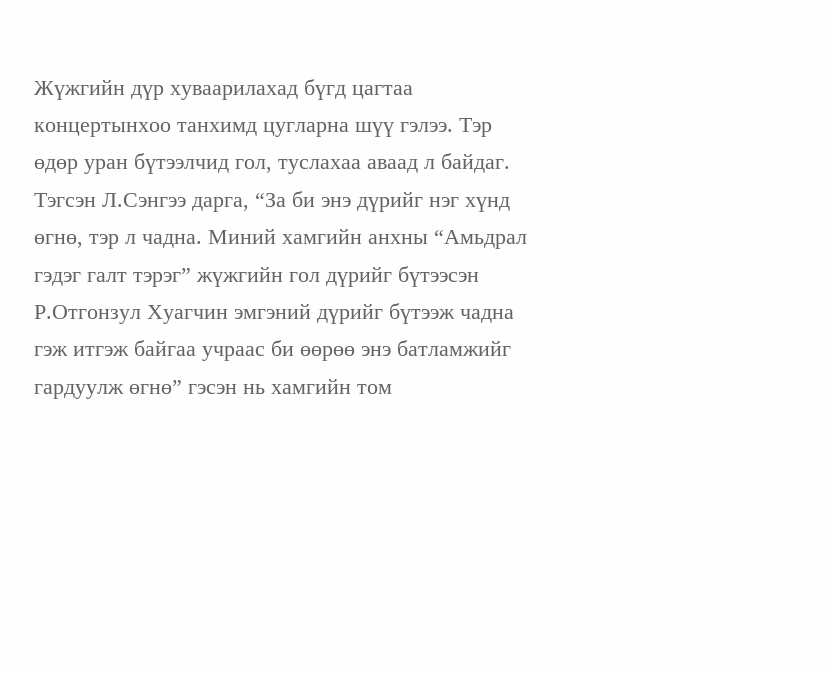Жүжгийн дүр хуваарилахад бүгд цагтаа концертынхоо танхимд цугларна шүү гэлээ. Тэр өдөр уран бүтээлчид гол, туслахаа аваад л байдаг. Тэгсэн Л.Сэнгээ дарга, “За би энэ дүрийг нэг хүнд өгнө, тэр л чадна. Миний хамгийн анхны “Амьдрал гэдэг галт тэрэг” жүжгийн гол дүрийг бүтээсэн Р.Отгонзул Хуагчин эмгэний дүрийг бүтээж чадна гэж итгэж байгаа учраас би өөрөө энэ батламжийг гардуулж өгнө” гэсэн нь хамгийн том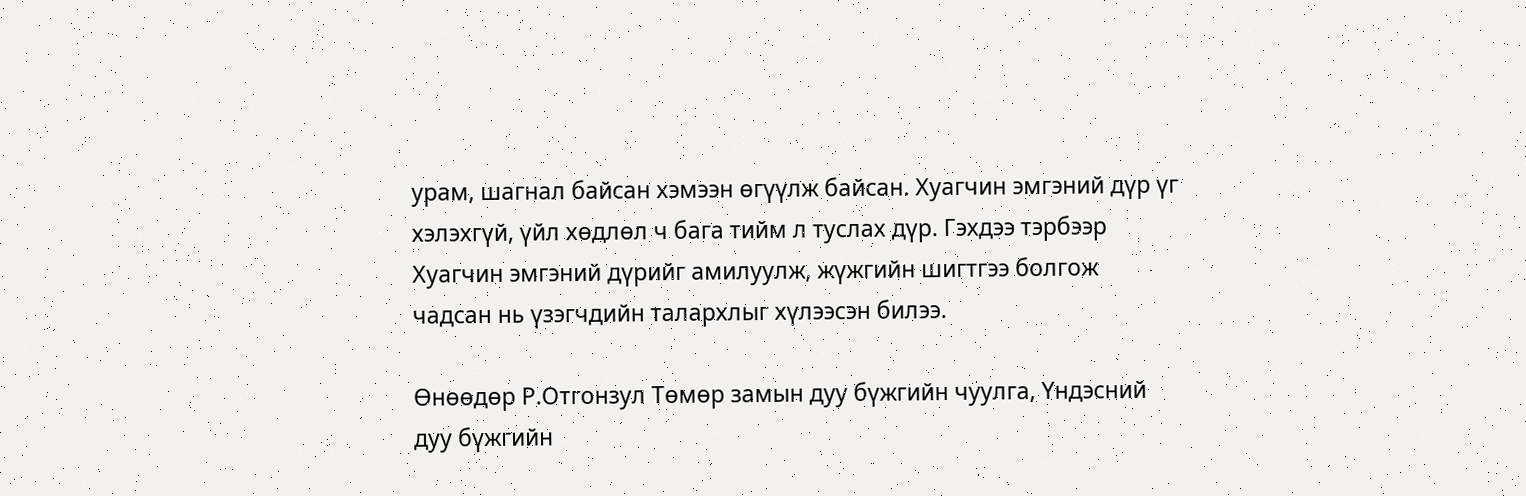урам, шагнал байсан хэмээн өгүүлж байсан. Хуагчин эмгэний дүр үг хэлэхгүй, үйл хөдлөл ч бага тийм л туслах дүр. Гэхдээ тэрбээр Хуагчин эмгэний дүрийг амилуулж, жүжгийн шигтгээ болгож чадсан нь үзэгчдийн талархлыг хүлээсэн билээ.

Өнөөдөр Р.Отгонзул Төмөр замын дуу бүжгийн чуулга, Үндэсний дуу бүжгийн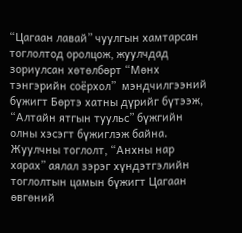“Цагаан лавай” чуулгын хамтарсан тоглолтод оролцож, жуулчдад зориулсан хөтөлбөрт “Мөнх тэнгэрийн соёрхол”  мэндчилгээний бүжигт Бөртэ хатны дүрийг бүтээж, “Алтайн ятгын туульс” бүжгийн олны хэсэгт бүжиглэж байна. Жуулчны тоглолт, “Анхны нар харах” аялал зэрэг хүндэтгэлийн тоглолтын цамын бүжигт Цагаан өвгөний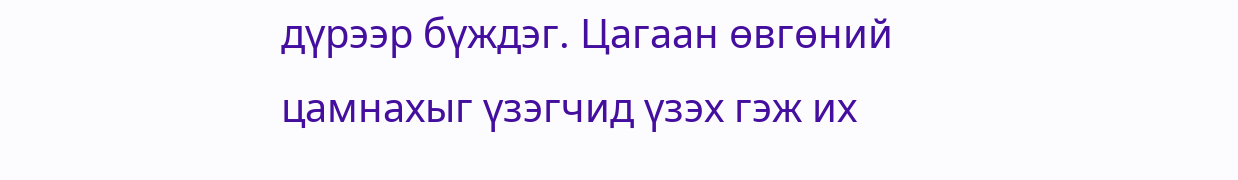дүрээр бүждэг. Цагаан өвгөний цамнахыг үзэгчид үзэх гэж их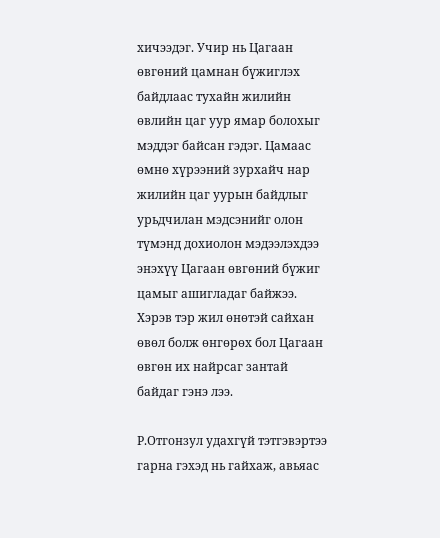хичээдэг. Учир нь Цагаан өвгөний цамнан бүжиглэх байдлаас тухайн жилийн өвлийн цаг уур ямар болохыг мэддэг байсан гэдэг. Цамаас өмнө хүрээний зурхайч нар жилийн цаг уурын байдлыг урьдчилан мэдсэнийг олон түмэнд дохиолон мэдээлэхдээ энэхүү Цагаан өвгөний бүжиг цамыг ашигладаг байжээ. Хэрэв тэр жил өнөтэй сайхан өвөл болж өнгөрөх бол Цагаан өвгөн их найрсаг зантай байдаг гэнэ лээ.

Р.Отгонзул удахгүй тэтгэвэртээ гарна гэхэд нь гайхаж, авьяас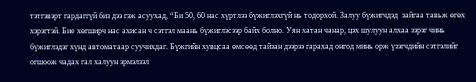тэтгэвэрт гардаггүй биз дээ гэж асуухад, “Би 50, 60 нас хүртлээ бүжиглэхгүй нь тодорхой. Залуу бүжигчдэд  зайгаа тавьж өгөх хэрэгтэй. Бие хөгширч нас ахисан ч сэтгэл маань бүжиглэсээр байх болно. Уян хатан чанар, цэх шулуун алхаа зэрэг чинь бүжиглэдэг хүнд автоматаар суучихдаг. Бүжгийн хувцсаа өмсөөд тайзан дээрээ гарахад онгод минь орж үзэгчдийн сэтгэлийг огшоож чадах гал халуун эрмэлзэл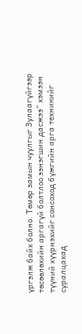үргэлж байх болно. Төмөр замын чуулгыг Зулаагүйгээр төсөөлөхийн аргагүй болтлоо ээнэгшин дасжээ” хэмээн түүний хүүрнэхийг сонсоход бүжгийн арга техникийг суралцахад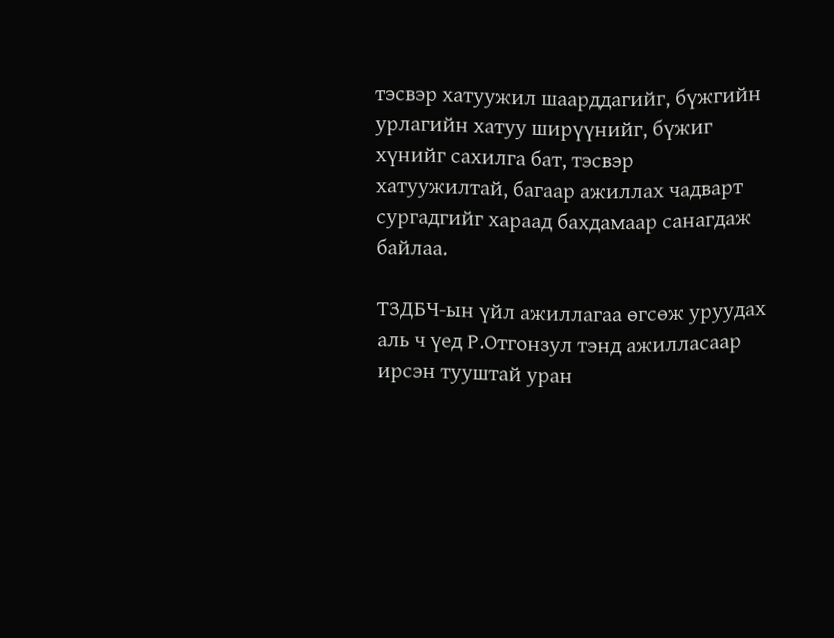тэсвэр хатуужил шаарддагийг, бүжгийн урлагийн хатуу ширүүнийг, бүжиг хүнийг сахилга бат, тэсвэр хатуужилтай, багаар ажиллах чадварт сургадгийг хараад бахдамаар санагдаж байлаа.

ТЗДБЧ-ын үйл ажиллагаа өгсөж уруудах аль ч үед Р.Отгонзул тэнд ажилласаар ирсэн тууштай уран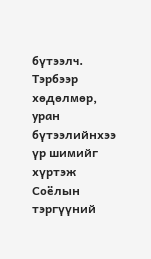бүтээлч. Тэрбээр хөдөлмөр, уран бүтээлийнхээ үр шимийг хүртэж Соёлын тэргүүний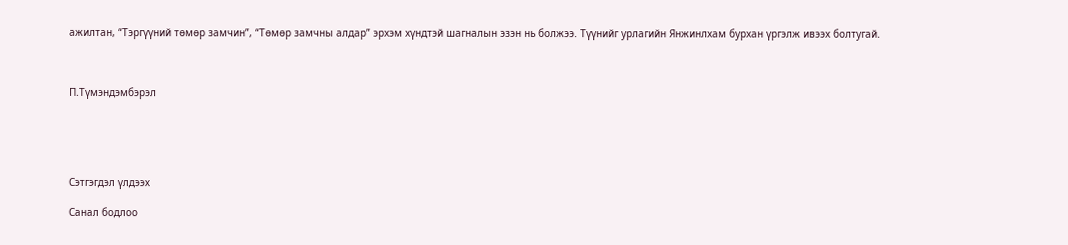ажилтан, “Тэргүүний төмөр замчин”, “Төмөр замчны алдар” эрхэм хүндтэй шагналын эзэн нь болжээ. Түүнийг урлагийн Янжинлхам бурхан үргэлж ивээх болтугай.



П.Түмэндэмбэрэл





Сэтгэгдэл үлдээх

Санал бодлоо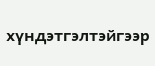хүндэтгэлтэйгээр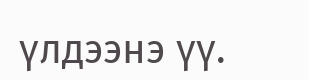үлдээнэ үү.